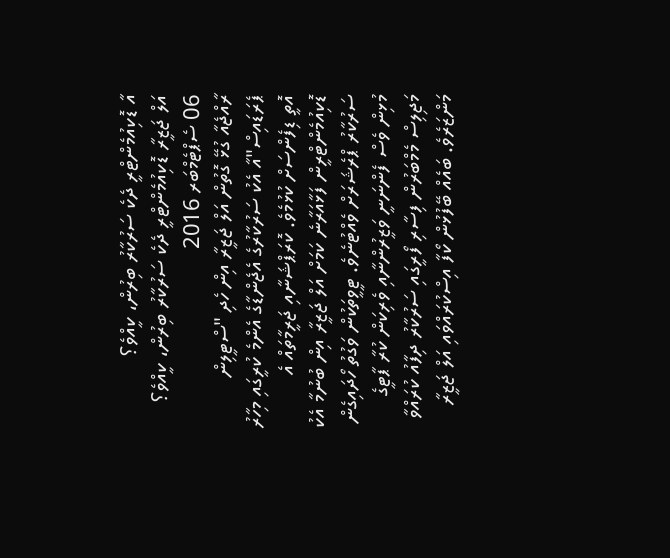އާ ޑޮކިއުމެންޓްރީ ދެކެ ސަރުކާރު ބިރުން، ކީއްވެ؟
އަލް ޖަޒީރާ ޑޮކިއުމެންޓްރީ ދެކެ ސަރުކާރު ބިރުން، ކީއްވެ؟
06 ސެޕްޓެމްބަރ 2016
ރާއްޖެއާ ގުޅޭ ގޮތުން އަލް ޖަޒީރާ އިން ހެދި "ސްޓީލިން ޕެރަޑައިސް"އާ އެކު ސަރުކާރުގެ އެޖެންޑާގެ އެންމެ ކުރީގައި މިހާރު އޮތީ ޑިފެންސަށް ކުޅުމެވެ. ކޮރަޕްޝަނާއި ޖަރީމާތައް އެ ޑޮކިއުމެންޓްރީން ފަޅާއަރާނެ ކަމަށް އަލް ޖަޒީރާ އިން ބުނުމާ އެކު ސަރުކާރު ޕްރެޝަރަށް ވެއްޓުނެވެ. ޓީވީތަކުން ވަގުތު ހޯދައިގެން މުޅިން ވެސް ފެންނަނީ ވަޒީރުންނާއި ވެރިކަން ކުރާ ޕާޓީގެ މަޖިލިސް މެމްބަރުން ފިސާރި ފޯރީގައި ސަރުކާރު ދިފާއު ކުރައްވާ މަންޒަރެވެ. ބައެއް ބޭފުޅުން ކޯފާ އިސްކުރައްވައި އަލް ޖަޒީރާ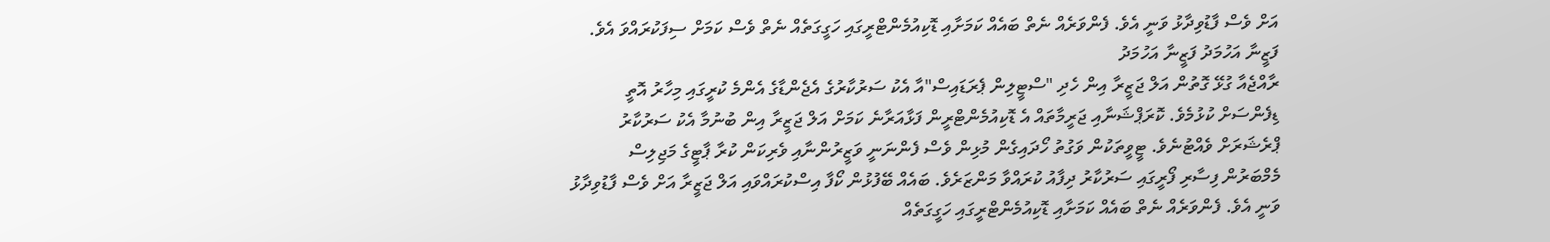އަށް ވެސް ފާޑުވިދާޅު ވަނީ އެވެ. ފެންވަރެއް ނެތް ބައެއް ކަމަށާއި ޑޮކިއުމެންޓްރީގައި ހަގީގަތެއް ނެތް ވެސް ކަމަށް ސިފަކުރައްވަ އެވެ.
ފަޒީނާ އަހުމަދު ފަޒީނާ އަހުމަދު
ރާއްޖެއާ ގުޅޭ ގޮތުން އަލް ޖަޒީރާ އިން ހެދި "ސްޓީލިން ޕެރަޑައިސް"އާ އެކު ސަރުކާރުގެ އެޖެންޑާގެ އެންމެ ކުރީގައި މިހާރު އޮތީ ޑިފެންސަށް ކުޅުމެވެ. ކޮރަޕްޝަނާއި ޖަރީމާތައް އެ ޑޮކިއުމެންޓްރީން ފަޅާއަރާނެ ކަމަށް އަލް ޖަޒީރާ އިން ބުނުމާ އެކު ސަރުކާރު ޕްރެޝަރަށް ވެއްޓުނެވެ. ޓީވީތަކުން ވަގުތު ހޯދައިގެން މުޅިން ވެސް ފެންނަނީ ވަޒީރުންނާއި ވެރިކަން ކުރާ ޕާޓީގެ މަޖިލިސް މެމްބަރުން ފިސާރި ފޯރީގައި ސަރުކާރު ދިފާއު ކުރައްވާ މަންޒަރެވެ. ބައެއް ބޭފުޅުން ކޯފާ އިސްކުރައްވައި އަލް ޖަޒީރާ އަށް ވެސް ފާޑުވިދާޅު ވަނީ އެވެ. ފެންވަރެއް ނެތް ބައެއް ކަމަށާއި ޑޮކިއުމެންޓްރީގައި ހަގީގަތެއް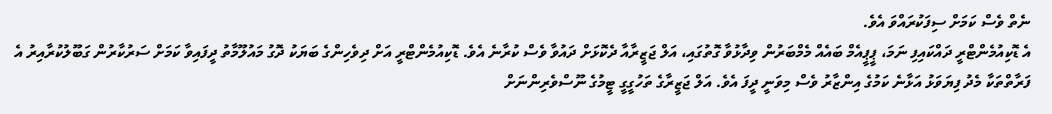ނެތް ވެސް ކަމަށް ސިފަކުރައްވަ އެވެ.
އެ ޑޮކިއުމެންޓްރީ ދައްކައިފި ނަމަ، ޕީޕީއެމް ބައެއް މެމްބަރުން ވިދާޅުވާ ގޮތުގައި، އަލް ޖަޒީރާއާ ދެކޮޅަށް ދައުވާ ވެސް ކުރާނެ އެވެ. ޑޮކިއުމެންޓްރީ އަށް ދިވެހިންގެ ބަޔަކު ދޮގު މައުލޫމާތު ދީފައިވާ ކަމަށް ސަރުކާރުން ގަބޫލުކުރާއިރު އެ ފަރާތްތަކާ މެދު ފިޔަވަޅު އަޅާނެ ކަމުގެ އިންޒާރު ވެސް މިވަނީ ދީފަ އެވެ. އަލް ޖަޒީރާގެ ތަހުގީގީ ޓީމުގެ ނޫސްވެރިންނަށް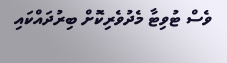ވެސް ޓުވިޓާ މެދުވެރިކޮށް ބިރުދައްކައި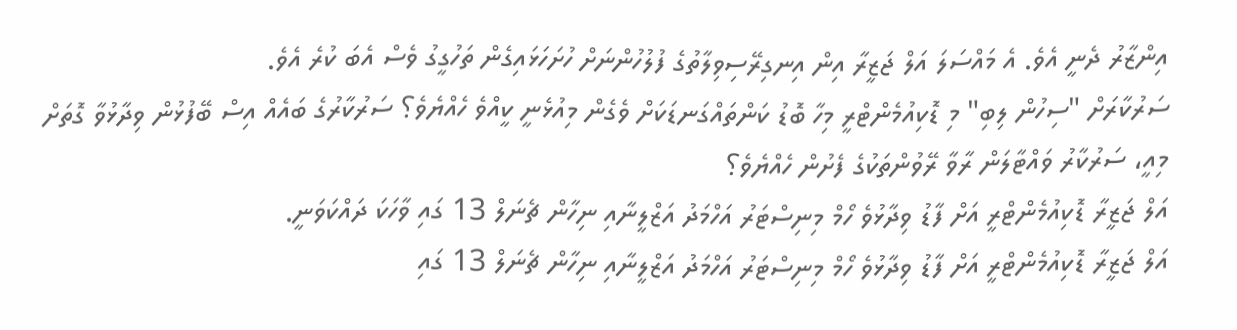އިންޒާރު ދެނީ އެވެ. އެ މައްސަލަ އަލް ޖަޒީރާ އިން އިނގިރޭސިވިލާތުގެ ފުލުހުންނަށް ހުށަހަޅައިގެން ތަހުގީގު ވެސް އެބަ ކުރެ އެވެ.
ސަރުކާރަށް "ސިހުން ލިބި" މި ޑޮކިއުމެންޓްރީ މިހާ ބޮޑު ކަންތައްގަނޑަކަށް ވެގެން މިއުޅެނީ ކީއްވެ ހެއްޔެވެ؟ ސަރުކާރުގެ ބައެއް އިސް ބޭފުޅުން ވިދާޅުވާ ގޮތަށް މިއީ، ސަރުކާރު ވައްޓާލަން ރާވާ ރޭވުންތަކުގެ ފެށުން ހެއްޔެވެ؟
އަލް ޖަޒީރާ ޑޮކިއުމެންޓްރީ އަށް ފާޑު ވިދާޅުވެ ހޯމް މިނިސްޓަރު އަހްމަދު އަޒްލީނާއި ނިހާން ޗެނަލް 13 ގައި ވާހަކަ ދައްކަވަނީ.
އަލް ޖަޒީރާ ޑޮކިއުމެންޓްރީ އަށް ފާޑު ވިދާޅުވެ ހޯމް މިނިސްޓަރު އަހްމަދު އަޒްލީނާއި ނިހާން ޗެނަލް 13 ގައި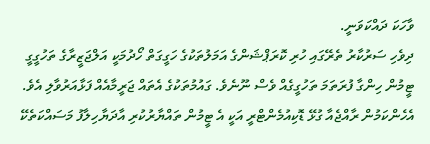ވާހަކަ ދައްކަވަނީ.
ދިވެހި ސަރުކާރު ތެރޭގައި ހުރި ކޮރަޕްޝަންގެ އަމަލުތަކުގެ ހަގީގަތް ހޯދުމަކީ އަލްޖަޒީރާގެ ތަހުގީގީ ޓީމުން ހިންގާ ފުރަތަމަ ތަހުގީގެއް ވެސް ނޫނެވެ. ގައުމުތަކުގެ އެތައް ޖަރީމާއެއް ފަޅާއަރުވާލި އެވެ. އެހެންކަމުން ރާއްޖެއާ ގުޅޭ ޑޮކިއުމެންޓްރީ އަކީ އެ ޓީމުން ތައްޔާރުކުރި އާދަޔާހިލާފު މަސައްކަތެކޭ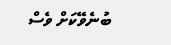ބުނެވޭކަށް ވެސް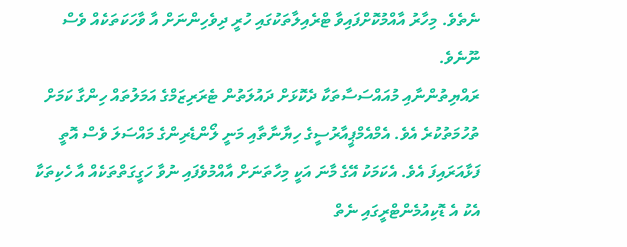ނެތެވެ. މިހާރު އާއްމުކޮށްފައިވާ ޓްރެއިލާތަކުގައި ހުރީ ދިވެހިންނަށް އާ ވާހަކަތަކެއް ވެސް ނޫނެވެ.
ރައްޔިތުންނާއި މުއައްސަސާތަކާ ދެކޮޅަށް ދައުލަތުން ޓެރަރިޒަމްގެ އަމަލުތައް ހިންގާ ކަމަށް ތުހުމަތުކުރެ އެވެ. އެމްއެމްޕީއާރުސީގެ ހިޔާނާތާއި މަނީ ލޯންޑެރިންގެ މައްސަލަ ވެސް އޮތީ ފަޅާއަރައިފަ އެވެ. އެކަމަކު އޭގެ މާނަ އަކީ މިހާތަނަށް އާއްމުވެފައި ނުވާ ހަގީގަތްތަކެއް އާ ހެކިތަކާ އެކު އެ ޑޮކިއުމެންޓްރީގައި ނެތް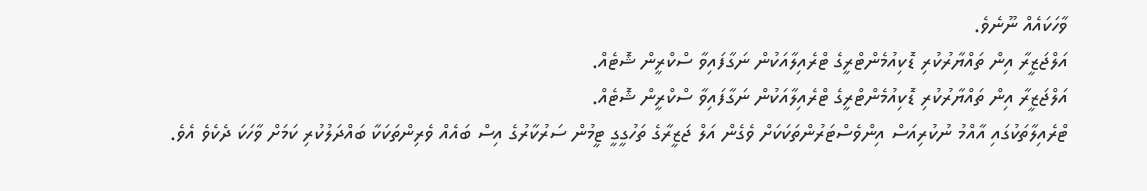ވާހަކައެއް ނޫނެވެ.
އަލްޖަޒީރާ އިން ތައްޔާރުކުރި ޑޮކިއުމެންޓްރީގެ ޓްރެއިލާއަކުން ނަގާފައިވާ ސްކްރީން ޝޮޓެއް.
އަލްޖަޒީރާ އިން ތައްޔާރުކުރި ޑޮކިއުމެންޓްރީގެ ޓްރެއިލާއަކުން ނަގާފައިވާ ސްކްރީން ޝޮޓެއް.
ޓްރެއިލާތަކުގައި އާއްމު ނުކުރިއަސް އިންވެސްޓަރުންތަކަކަށް ވެގެން އަލް ޖަޒީރާގެ ތަހުގީގީ ޓީމުން ސަރުކާރުގެ އިސް ބައެއް ވެރިންތަކަކާ ބައްދަލުކުރި ކަމަށް ވާހަކަ ދެކެވެ އެވެ.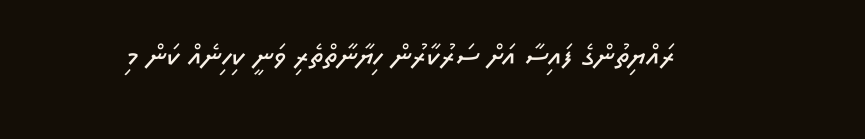ރައްޔިތުންގެ ފައިސާ އަށް ސަރުކާރުން ހިޔާނާތްތެރި ވަނީ ކިހިނެއް ކަން މި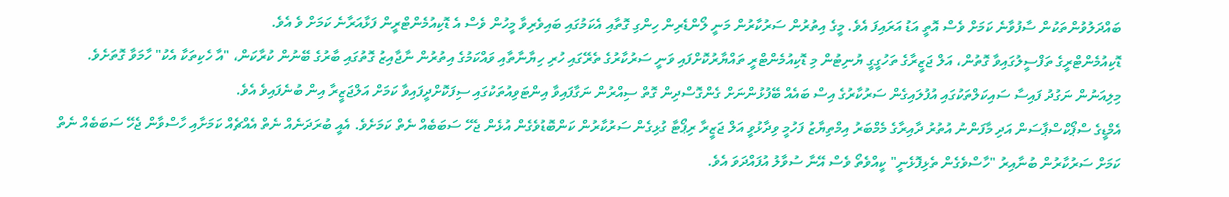ބައްދަލުވުންތަކުން ސާފުވާނެ ކަމަށް ވެސް އޮތީ އަޑު އަރައިފަ އެވެ. މީގެ އިތުރުން ސަރުކާރުން މަނީ ލޯންޑެރިން ހިންގި ގޮތާއި އެކަމުގައި ބައިވެރިވާ މީހުން ވެސް އެ ޑޮކިއުމެންޓްރީން ފަޅާއަރާނެ ކަމަށް ވެ އެވެ.
ޑޮކިއުމެންޓްރީގެ ތަފްސީލުގައިވާ ގޮތުން، އަލް ޖަޒީރާގެ ތަހުގީގީ ޔުނިޓުން މި ޑޮކިއުމެންޓްރީ ތައްޔާރުކޮށްފައި ވަނީ ސަރުކާރުގެ ތެރޭގައި ހުރި ހިޔާނާތާއި ވައްކަމުގެ އިތުރުން ނާޖާއިޒު ގޮތުގައި ބާރުގެ ބޭނުން ކުރާކަން، "އާ ހެކިތަކާ އެކު" ހާމަވާ ގޮތަށެވެ. މިލިއަނުން ނަގުދު ފައިސާ ސައިކަލްތަކުގައި އުފުލައިގެން ސަރުކާރުގެ އިސް ބައެއް ބޭފުޅުންނަށް ގެންގޮސްދިން ގޮތް ސިއްރުން ނަގާފައިވާ އިންޓަވިއުތަކުގައި ސިފަކޮށްދީފައިވާ ކަމަށް އަލްޖަޒީރާ އިން ބުނެފައިވެ އެވެ.
އެމްޑީގެ ސްޕޯކްސްޕާސަން އަދި މާފަންނު އުތުރު ދާއިރާގެ މެމްބަރު އިމްތިޔާޒު ފަހުމީ ވިދާޅުވީ އަލް ޖަޒީރާ ރިޕޯޓާ ގުޅިގެން ސަރުކާރުން ކަންބޮޑުވެގެން އުޅެން ޖެހޭ ސަބަބެއް ނެތް ކަމަށެވެ. އެއީ ބުރަދަނެއް ނެތް އެއްޗެއް ކަމަށާއި ހާސްވާން ޖެހޭ ސަބަބެއް ނެތް ކަމަށް ސަރުކާރުން ބުނާއިރު "ހާސްވެގެން ތެޅިފޮޅެނީ" ކީއްވެތޯ ވެސް އޭނާ ސުވާލު އުފައްދަވަ އެވެ.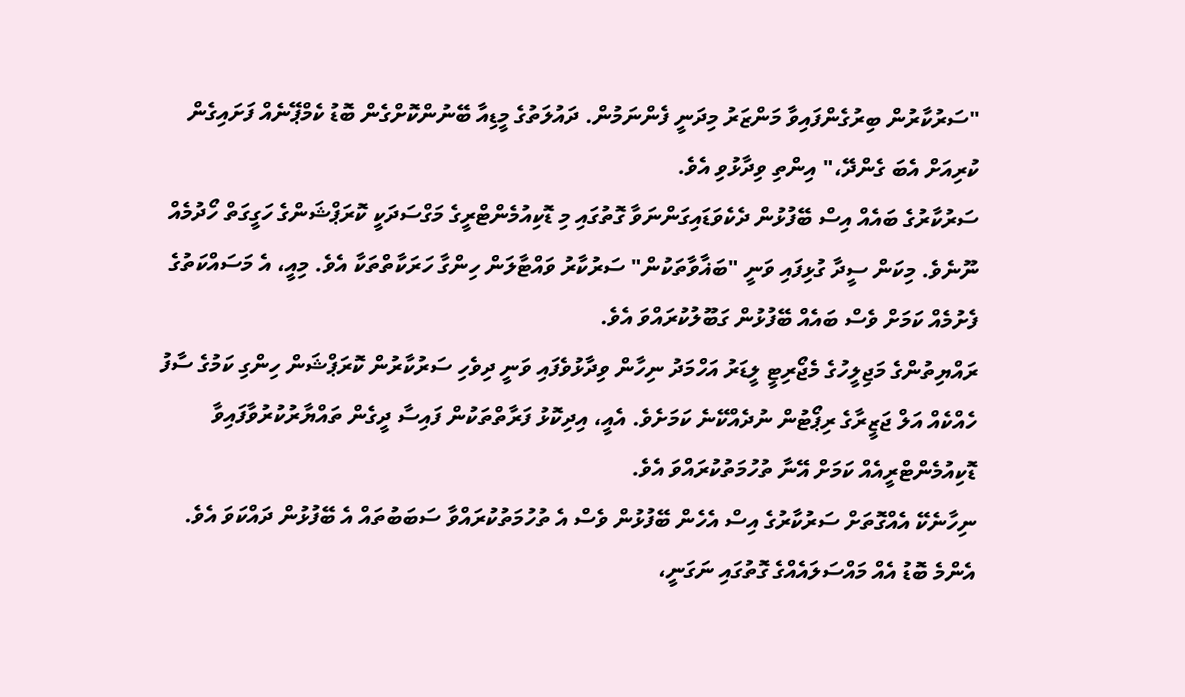"ސަރުކާރުން ބިރުގެންފައިވާ މަންޒަރު މިދަނީ ފެންނަމުން. ދައުލަތުގެ މީޑިއާ ބޭނުންކޮށްގެން ބޮޑު ކެމްޕޭނެއް ފަށައިގެން ކުރިއަށް އެބަ ގެންދޭ،" އިންތި ވިދާޅުވި އެވެ.
ސަރުކާރުގެ ބައެއް އިސް ބޭފުޅުން ދެކެވަޑައިގަންނަވާ ގޮތުގައި މި ޑޮކިއުމެންޓްރީގެ މަގްސަދަކީ ކޮރަޕްޝަންގެ ހަގީގަތް ހޯދުމެއް ނޫނެވެ. މިކަން ސީދާ ގުޅިފައި ވަނީ "ބަޣާވާތަކުން" ސަރުކާރު ވައްޓާލަން ހިންގާ ހަރަކާތްތަކާ އެވެ. މިއީ، އެ މަސައްކަތުގެ ފެށުމެއް ކަމަށް ވެސް ބައެއް ބޭފުޅުން ގަބޫލުކުރައްވަ އެވެ.
ރައްޔިތުންގެ މަޖިލީހުގެ މެޖޯރިޓީ ލީޑަރު އަހްމަދު ނިހާން ވިދާޅުވެފައި ވަނީ ދިވެހި ސަރުކާރުން ކޮރަޕްޝަން ހިންގި ކަމުގެ ސާފު ހެއްކެއް އަލް ޖަޒީރާގެ ރިޕޯޓުން ނުދެއްކޭނެ ކަމަށެވެ. އެއީ، އިދިކޮޅު ފަރާތްތަކުން ފައިސާ ދީގެން ތައްޔާރުކުރުވާފައިވާ ޑޮކިއުމެންޓްރީއެއް ކަމަށް އޭނާ ތުހުމަތުކުރައްވަ އެވެ.
ނިހާނެކޭ އެއްގޮތަށް ސަރުކާރުގެ އިސް އެހެން ބޭފުޅުން ވެސް އެ ތުހުމަތުކުރައްވާ ސަބަބުތައް އެ ބޭފުޅުން ދައްކަވަ އެވެ. އެންމެ ބޮޑު އެއް މައްސަލައެއްގެ ގޮތުގައި ނަގަނީ،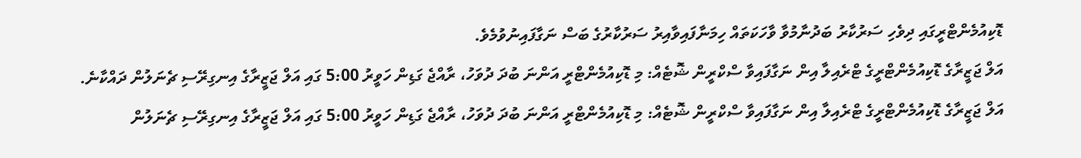ޑޮކިއުމެންޓްރީގައި ދިވެހި ސަރުކާރު ބަދުނާމުވާ ވާހަކަތައް ހިމަނާފައިވާއިރު ސަރުކާރުގެ ބަސް ނަގާފައިނުވުމެވެ.
އަލް ޖަޒީރާގެ ޑޮކިއުމެންޓްރީގެ ޓްރެއިލާ އިން ނަގާފައިވާ ސްކްރީން ޝޮޓެއް: މި ޑޮކިއުމެންޓްރީ އަންނަ ބުދަ ދުވަހު، ރާއްޖެ ގަޑިން ހަވީރު 5:00 ގައި އަލް ޖަޒީރާގެ އިނގިރޭސި ޗެނަލުން ދައްކާނެ.
އަލް ޖަޒީރާގެ ޑޮކިއުމެންޓްރީގެ ޓްރެއިލާ އިން ނަގާފައިވާ ސްކްރީން ޝޮޓެއް: މި ޑޮކިއުމެންޓްރީ އަންނަ ބުދަ ދުވަހު، ރާއްޖެ ގަޑިން ހަވީރު 5:00 ގައި އަލް ޖަޒީރާގެ އިނގިރޭސި ޗެނަލުން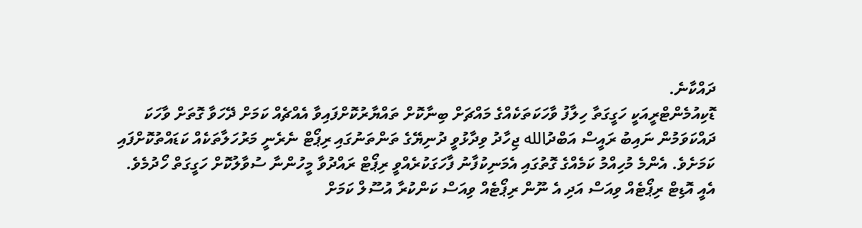ދައްކާނެ.
ޑޮކިއުމެންޓްރީއަކީ ހަގީގަތާ ހިލާފު ވާހަކަތަކެއްގެ މައްޗަށް ބިނާކޮށް ތައްޔާރުކޮށްފައިވާ އެއްޗެއް ކަމަށް ދޭހަވާ ގޮތަށް ވާހަކަ ދައްކަވަމުން ނައިބު ރައީސް އަބްދުالله ޖިހާދު ވިދާޅުވީ ދުނިޔޭގެ ތަންތަނުގައި ރިޕޯޓް ނެރެނީ މަރުހަލާތަކެއް ކަޑައްތުކޮށްފައި ކަމަށެވެ. އެންމެ މުހިއްމު ކަމެއްގެ ގޮތުގައި އެމަނިކުފާނު ފާހަގަކުރެއްވީ ރިޕޯޓް ރައްދުވާ މީހުންނާ ސުވާލުކޮށް ހަގީގަތް ހޯދުމެވެ. އެއީ އޮޑިޓް ރިޕޯޓެއް ވިއަސް އަދި އެ ނޫން ރިޕޯޓެއް ވިއަސް ކަންކުރާ އުސޫލް ކަމަށް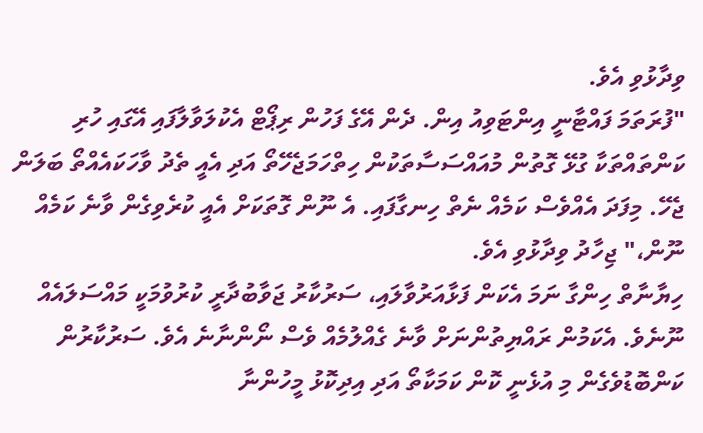ވިދާޅުވި އެވެ.
"ފުރަތަމަ ފައްޓާނީ އިންޓަވިއު އިން. ދެން އޭގެ ފަހުން ރިޕޯޓް އެކުލަވާލާފައި އޭގައި ހުރި ކަންތައްތަކާ ގުޅޭ ގޮތުން މުއައްސަސާތަކުން ހިތްހަމަޖެހޭތޯ އަދި އެއީ ތެދު ވާހަކައެއްތޯ ބަލަން ޖެހޭ. މިފަދަ އެއްވެސް ކަމެއް ނެތް ހިނގާފައި. އެ ނޫން ގޮތަކަށް އެއީ ކުރެވިގެން ވާނެ ކަމެއް ނޫން،" ޖިހާދު ވިދާޅުވި އެވެ.
ހިޔާނާތް ހިންގާ ނަމަ އެކަން ފަޅާއަރުވާލައި، ސަރުކާރު ޖަވާބުދާރީ ކުރުވުމަކީ މައްސަލައެއް ނޫނެވެ. އެކަމުން ރައްޔިތުންނަށް ވާނެ ގެއްލުމެއް ވެސް ނޯންނާނެ އެވެ. ސަރުކާރުން ކަންބޮޑުވެގެން މި އުޅެނީ ކޮން ކަމަކާތޯ އަދި އިދިކޮޅު މީހުންނާ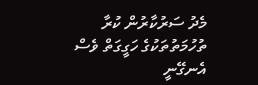މެދު ސަރުކާރުން ކުރާ ތުހުމަތުތަކުގެ ހަގީގަތް ވެސް އެނގޭނީ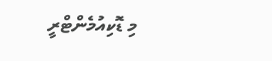މި ޑޮކިއުމެންޓްރީ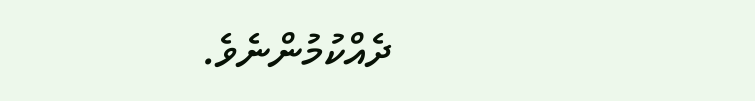ދެއްކުމުންނެވެ.